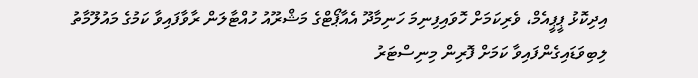އިދިކޮޅު ޕީޕީއެމް، ވެރިކަމަށް ހޮވައިފިނިމަ ހަނިމާދޫ އެއާޕޯޓްގެ މަޝްރޫއު ހުއްޓާލަން ރާވާފައިވާ ކަމުގެ މައުލޫމާތު ލިބިވަޑައިގެންފައިވާ ކަމަށް ފޮރިން މިނިސްޓަރު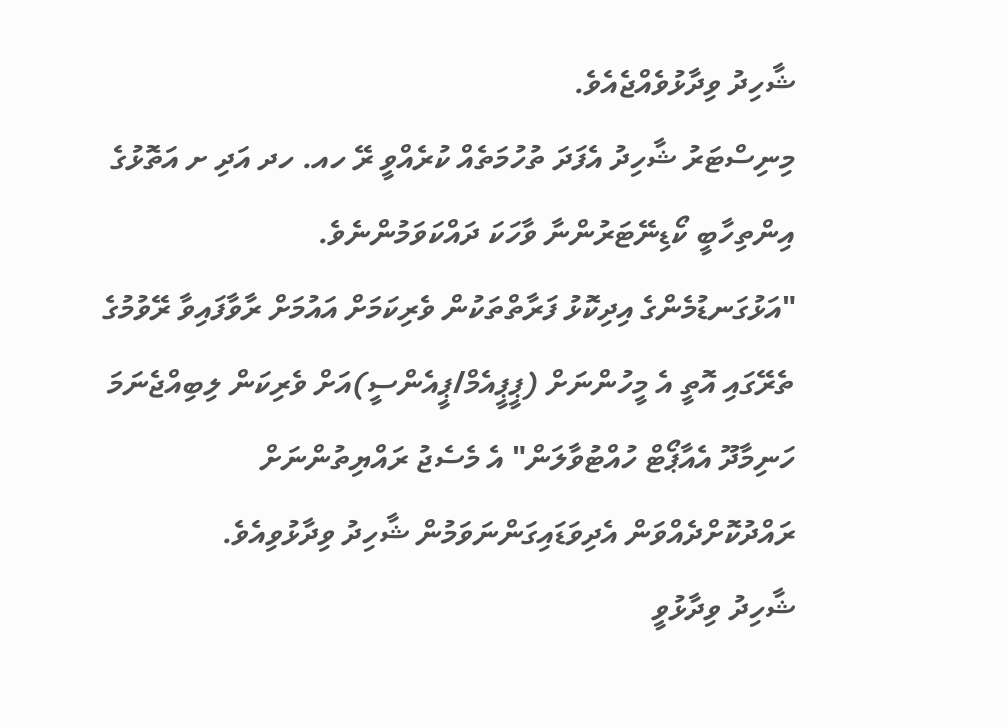ޝާހިދު ވިދާޅުވެއްޖެއެވެ.
މިނިސްޓަރު ޝާހިދު އެފަދަ ތުހުމަތެއް ކުރެއްވީ ރޭ ހއ. ހދ އަދި ށ އަތޮޅުގެ އިންތިހާބީ ކޯޑިނޭޓަރުންނާ ވާހަކަ ދައްކަވަމުންނެވެ.
"އަޅުގަނޑުމެންގެ އިދިކޮޅު ފަރާތްތަކުން ވެރިކަމަށް އައުމަށް ރާވާފައިވާ ރޭވުމުގެ ތެރޭގައި އޮތީ އެ މީހުންނަށް (ޕީޕީއެމް/ޕީއެންސީ)އަށް ވެރިކަން ލިބިއްޖެނަމަ ހަނިމާދޫ އެއާޕޯޓް ހުއްޓުވާލަން" އެ މެސެޖު ރައްޔިތުންނަށް ރައްދުކޮށްދެއްވަން އެދިވަޑައިގަންނަވަމުން ޝާހިދު ވިދާޅުވިއެވެ.
ޝާހިދު ވިދާޅުވީ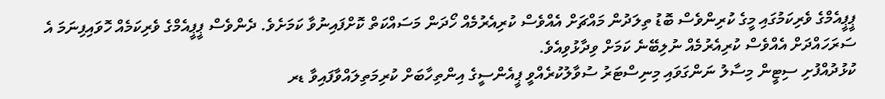ޕީޕީއެމްގެ ވެރިކަމުގައި މީގެ ކުރިންވެސް ބޮޑު ތިލަދުން މައްޗަށް އެއްވެސް ކުރިއެރުމެއް ހޯދަން މަސައްކަތް ކޮށްފައިނުވާ ކަމަށެވެ. ދެންވެސް ޕީޕީއެމްގެ ވެރިކަމެއް ހޮވައިފިނަމަ އެ ސަރަހައްދަށް އެއްވެސް ކުރިއެރުމެއް ނުލިބޭނެ ކަމަށް ވިދާޅުވިއެވެ.
ކުޅުދުއްފުށި ސިޓީން މިސާލު ނަންގަވައި މިނިސްޓަރު ސުވާލުކުރެއްވީ ޕީއެންސީގެ އިންތިހާބަށް ކުރިމަތިލައްވާފައިވާ ޑރ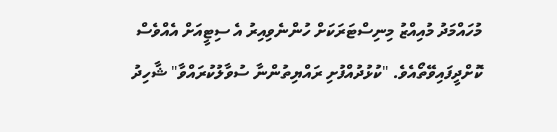މުހައްމަދު މުއިއްޒު މިނިސްޓަރަކަށް ހުންނެވިއިރު އެ ސިޓީއަށް އެއްވެސް ކޮށްދީފައިވޭތޯއެވެ. "ކުޅުދުއްފުށި ރައްޔިތުންނާ ސުވާލުކުރައްވާ" ޝާހިދު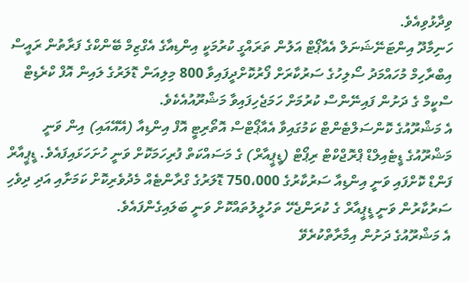ވިދާޅުވިއެވެ.
ހަނިމާދޫ އިންޓަނޭޝަނަލް އެއާޕޯޓް އަލުން ތަރައްގީ ކުރުމަކީ އިންޑިއާގެ އެގްޒިމް ބޭންކްގެ ފަރާތުން ރައީސް އިބްރާހިމް މުހައްމަދު ސޯލިހުގެ ސަރުކާރަށް ފޯރުކޮށްދީފައިވާ 800 މިލިއަން ޑޮލަރުގެ ލައިން އޮފް ކްރެޑިޓް ސްކީމް ގެ ދަށުން ފައިނޭންސް ކުރުމަށް ހަމަޖެހިފައިވާ މަޝްރޫއުއެކެވެ.
އެ މަޝްރޫއުގެ ކޮންސަލްޓެންޓް ކަމުގައިވާ އެއާޕޯޓްސް އޮތޯރިޓީ އޮފް އިންޑިއާ (އޭއޭއައި) އިން ވަނީ މަޝްރޫއުގެ ޑީޓެއިލްޑް ޕްރޮޖްކްޓް ރިޕޯޓް (ޑީޕީއާރް) ގެ މަސައްކަތް ފުރިހަމަކޮށް ވަނީ ހުށަހަޅައިފައެވެ. ޑީޕީއާރް ފަންޑް ކޮށްފައި ވަނީ އިންޑިއާ ސަރުކާރުގެ 750،000 ޑޮލަރުގެ ގްރާންޓެއް މެދުވެރިކޮށް ކަމަށާއި އަދި ދިވެހި ސަރުކާރުން ވަނީ ޑީޕީއާރް ގެ ކުރަންޖެހޭ ތަހުލީލުތައްކޮށް ވަނީ ބަލައިގެންފައެވެ.
އެ މަޝްރޫއުގެ ދަށުން އިމާރާތްކުރެވޭ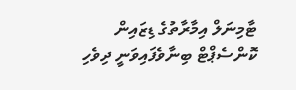ޓާމިނަލް އިމާރާތުގެ ޑިޒައިން ކޮންސެޕްޓް ބިނާވެފައިވަނީ ދިވެހި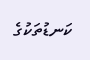ކަނޑުތަކުގެ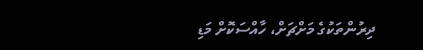ދިރުންތަކުގެ މަށްޗަށް، ހާއްސަކޮށް މަޑި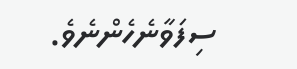ސިފަވާނެހެންނެވެ.